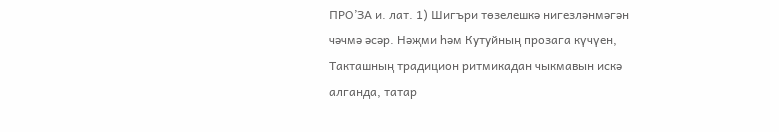ПРО’ЗА и. лат. 1) Шигъри төзелешкә нигезләнмәгән чәчмә әсәр. Нәҗми һәм Кутуйның прозага күчүен, Такташның традицион ритмикадан чыкмавын искә алганда, татар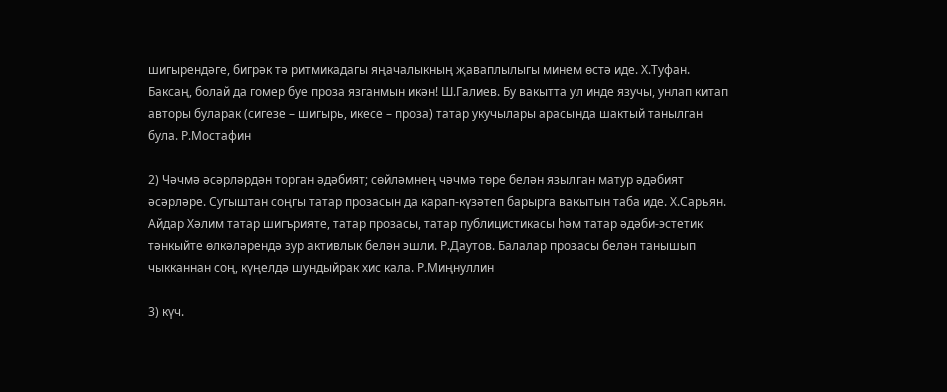шигырендәге, бигрәк тә ритмикадагы яңачалыкның җаваплылыгы минем өстә иде. Х.Туфан. Баксаң, болай да гомер буе проза язганмын икән! Ш.Галиев. Бу вакытта ул инде язучы, унлап китап авторы буларак (сигезе – шигырь, икесе – проза) татар укучылары арасында шактый танылган була. Р.Мостафин

2) Чәчмә әсәрләрдән торган әдәбият; сөйләмнең чәчмә төре белән язылган матур әдәбият әсәрләре. Сугыштан соңгы татар прозасын да карап-күзәтеп барырга вакытын таба иде. Х.Сарьян. Айдар Хәлим татар шигърияте, татар прозасы, татар публицистикасы һәм татар әдәби-эстетик тәнкыйте өлкәләрендә зур активлык белән эшли. Р.Даутов. Балалар прозасы белән танышып чыкканнан соң, күңелдә шундыйрак хис кала. Р.Миңнуллин

3) күч.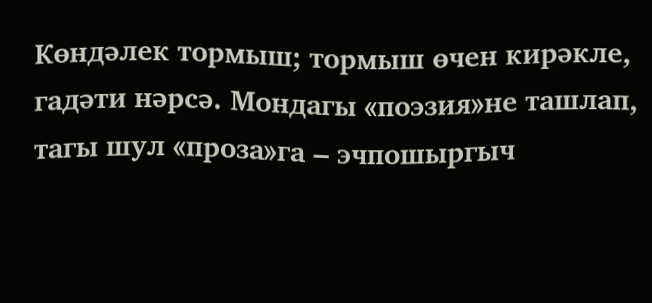Көндәлек тормыш; тормыш өчен кирәкле, гадәти нәрсә. Мондагы «поэзия»не ташлап, тагы шул «проза»га ‒ эчпошыргыч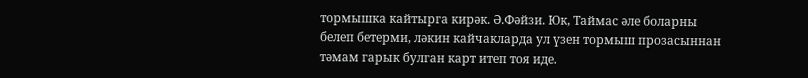тормышка кайтырга кирәк. Ә.Фәйзи. Юк, Таймас әле боларны белеп бетерми, ләкин кайчакларда ул үзен тормыш прозасыннан тәмам гарык булган карт итеп тоя иде.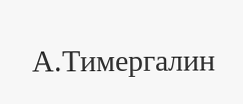А.Тимергалин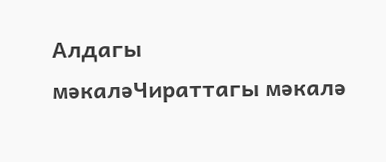Алдагы мәкаләЧираттагы мәкалә